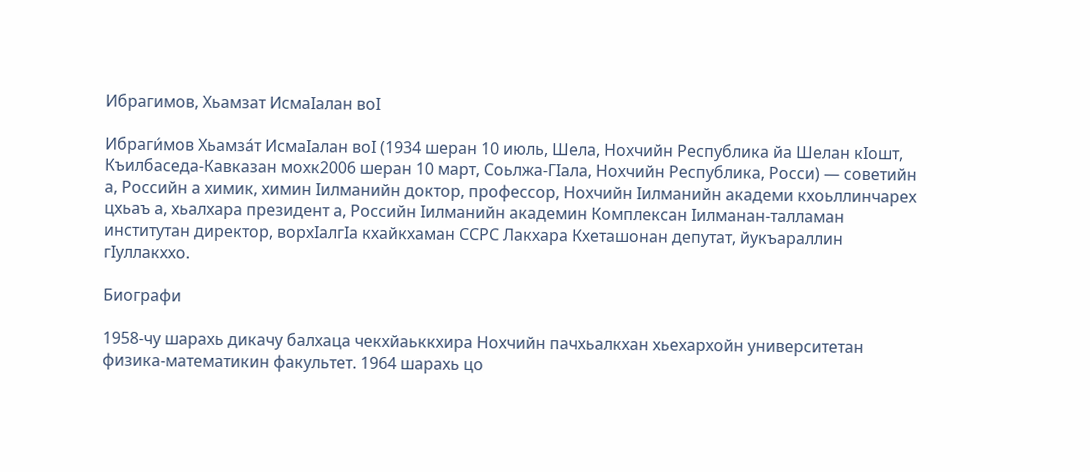Ибрагимов, Хьамзат ИсмаӀалан воӀ

Ибраги́мов Хьамза́т ИсмаӀалан воӀ (1934 шеран 10 июль, Шела, Нохчийн Республика йа Шелан кӏошт, Къилбаседа-Кавказан мохк2006 шеран 10 март, Соьлжа-ГӀала, Нохчийн Республика, Росси) — советийн а, Российн а химик, химин Ӏилманийн доктор, профессор, Нохчийн Ӏилманийн академи кхоьллинчарех цхьаъ а, хьалхара президент а, Российн Ӏилманийн академин Комплексан Ӏилманан-талламан институтан директор, ворхӀалгӀа кхайкхаман ССРС Лакхара Кхеташонан депутат, йукъараллин гӀуллакххо.

Биографи

1958-чу шарахь дикачу балхаца чекхйаьккхира Нохчийн пачхьалкхан хьехархойн университетан физика-математикин факультет. 1964 шарахь цо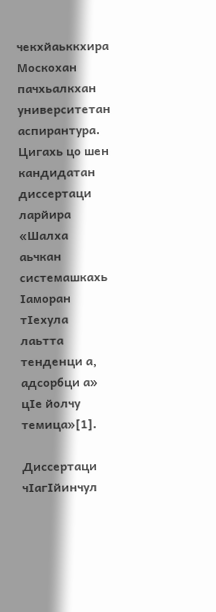чекхйаьккхира Москохан пачхьалкхан университетан аспирантура. Цигахь цо шен кандидатан диссертаци ларйира «Шалха аьчкан системашкахь Ӏаморан тӀехула лаьтта тенденци а, адсорбци а» цӀе йолчу темица»[1].

Диссертаци чӀагӀйинчул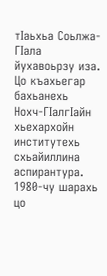тӀаьхьа Соьлжа-ГӀала йухавоьрзу иза. Цо къахьегар бахьанехь Нохч-ГӀалгӀайн хьехархойн институтехь схьайиллина аспирантура. 1980-чу шарахь цо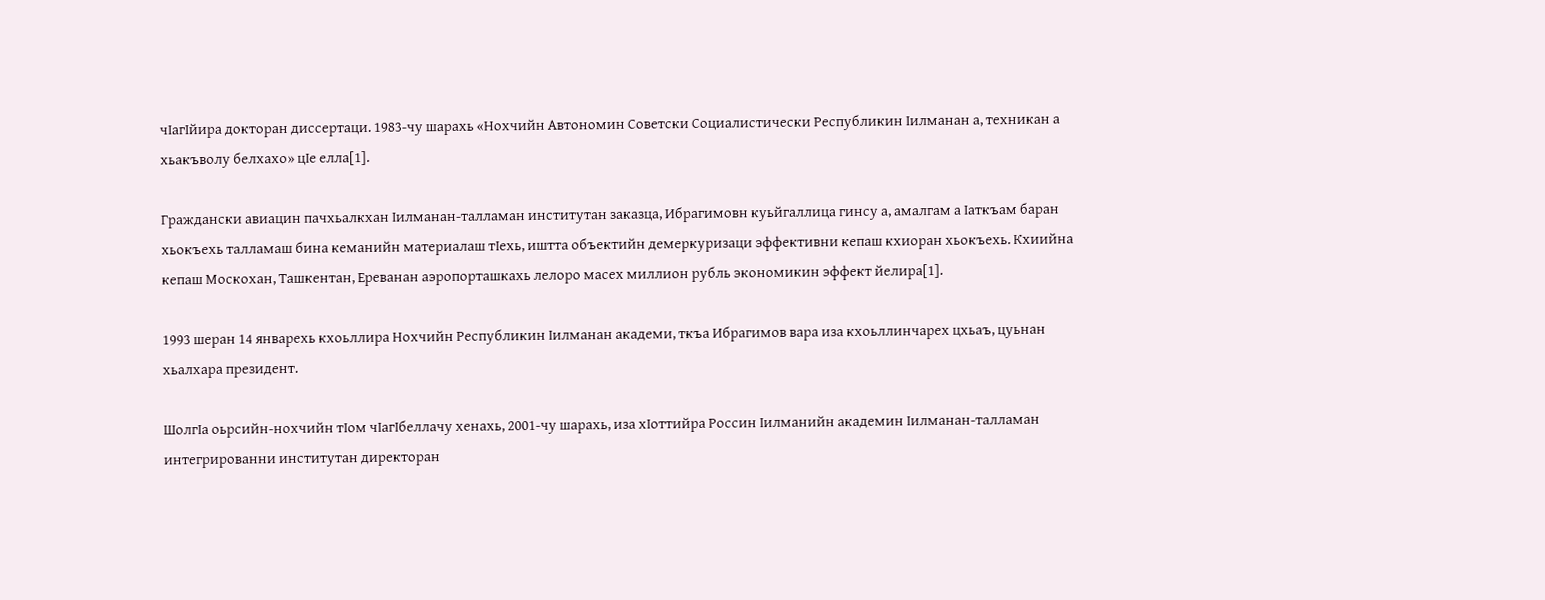чӀагӀйира докторан диссертаци. 1983-чу шарахь «Нохчийн Автономин Советски Социалистически Республикин Ӏилманан а, техникан а хьакъволу белхахо» цӀе елла[1].

Граждански авиацин пачхьалкхан Ӏилманан-талламан институтан заказца, Ибрагимовн куьйгаллица гинсу а, амалгам а Ӏаткъам баран хьокъехь талламаш бина кеманийн материалаш тӀехь, иштта объектийн демеркуризаци эффективни кепаш кхиоран хьокъехь. Кхиийна кепаш Москохан, Ташкентан, Ереванан аэропорташкахь лелоро масех миллион рубль экономикин эффект йелира[1].

1993 шеран 14 январехь кхоьллира Нохчийн Республикин Ӏилманан академи, ткъа Ибрагимов вара иза кхоьллинчарех цхьаъ, цуьнан хьалхара президент.

ШолгӀа оьрсийн-нохчийн тӀом чӀагӀбеллачу хенахь, 2001-чу шарахь, иза хӀоттийра Россин Ӏилманийн академин Ӏилманан-талламан интегрированни институтан директоран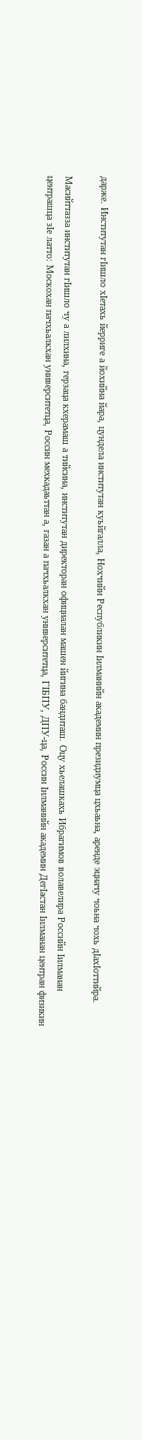дарже. Институтан гӀишло хӀетахь йерриге а йохийна йара, цундела институтан куьйгалла, Нохчийн Республикин Ӏилманийн академин президиумца цхьаьна, аренде эцначу чоьна чохь дӀахӀоттийра.

Масийттазза институтан гӀишло чу а лилхина, герзаца кхерамаш а тийсина, институтан директоран официалан машен йигина бандиташ. Оцу хьелашкахь Ибрагимов волавелира Российн Ӏилманан центрашца зӀе латто: Москохан пачхьалкхан университетца, Россин мехкадаьттан а, газан а пачхьалкхан университетца, ГӀБПУ, ДПУ-ца, Россин Ӏилманийн академин ДегӀастан Ӏилманан центран физикин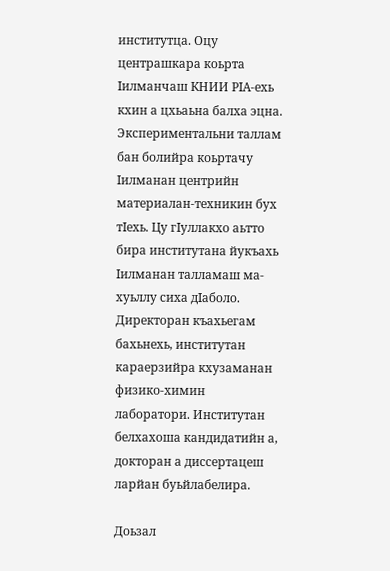институтца. Оцу центрашкара коьрта Ӏилманчаш КНИИ РӀА-ехь кхин а цхьаьна балха эцна. Экспериментальни таллам бан болийра коьртачу Ӏилманан центрийн материалан-техникин бух тӀехь. Цу гӀуллакхо аьтто бира институтана йукъахь Ӏилманан талламаш ма-хуьллу сиха дӀаболо. Директоран къахьегам бахьнехь, институтан караерзийра кхузаманан физико-химин лаборатори. Институтан белхахоша кандидатийн а, докторан а диссертацеш ларйан буьйлабелира.

Доьзал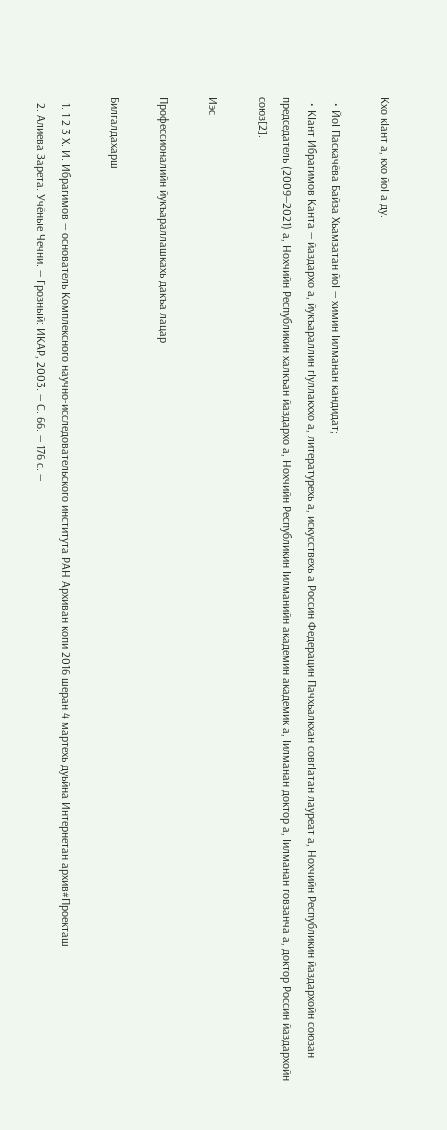Кхо кӀант а, кхо йоӀ а ду.

  • ЙоӀ Паскачёва Байза Хьамзатан йоӀ — химин Ӏилманан кандидат;
  • КӀант Ибрагимов Канта — йаздархо а, йукъараллин гӀуллакххо а, литературехь а, искусствехь а Россин Федерацин Пачхьалкхан совгӀатан лауреат а, Нохчийн Республикин йаздархойн союзан председатель (2009—2021) а, Нохчийн Республикин халкъан йаздархо а, Нохчийн Республикин Ӏилманийн академин академик а, Ӏилманан доктор а, Ӏилманан говзанча а, доктор Россин йаздархойн союз[2].

Иэс

Профессионалийн йукъараллашкахь дакъа лацар

Билгалдахарш

  1. 1 2 3 Х. И. Ибрагимов — основатель Комплексного научно-исследовательского института РАН Архиван копи 2016 шеран 4 мартехь дуьйна Интернетан архив#Проекташ
  2. Алиева Зарета. Учёные Чечни. — Грозный: ИКАР, 2003. — С. 66. — 176 с. —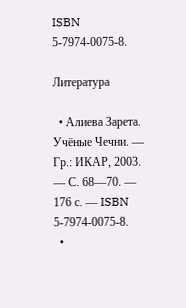ISBN 5-7974-0075-8.

Литература

  • Алиева Зарета. Учёные Чечни. — Гр.: ИКАР, 2003. — С. 68—70. — 176 с. — ISBN 5-7974-0075-8.
  •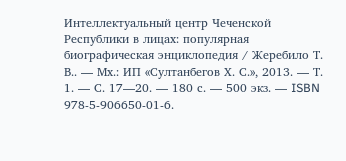Интеллектуальный центр Чеченской Республики в лицах: популярная биографическая энциклопедия / Жеребило Т. В.. — Мх.: ИП «Султанбегов Х. С.», 2013. — Т. 1. — С. 17—20. — 180 с. — 500 экз. — ISBN 978-5-906650-01-6.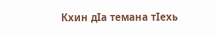Кхин дӀа темана тӀехь